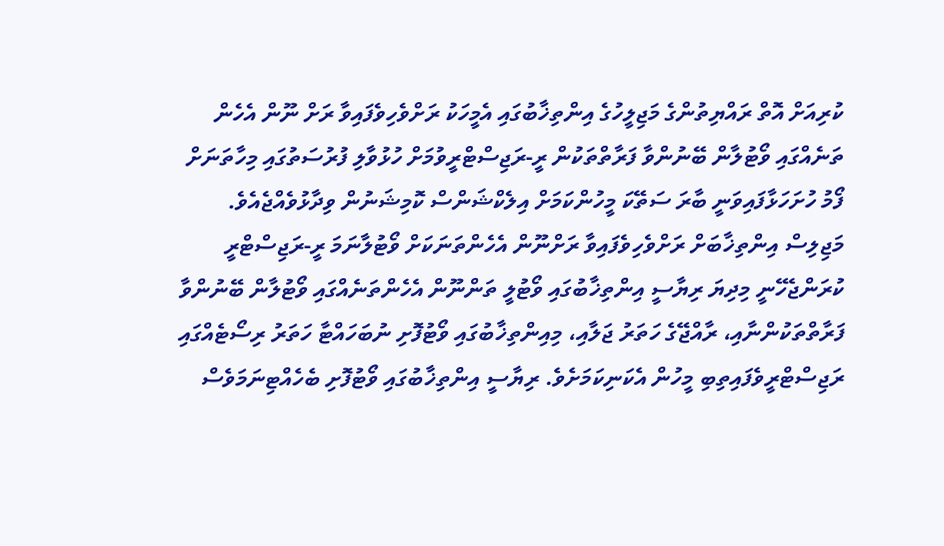ކުރިއަށް އޮތް ރައްޔިތުންގެ މަޖިލީހުގެ އިންތިޚާބުގައި އެމީހަކު ރަށްވެހިވެފައިވާ ރަށް ނޫން އެހެން ތަނެއްގައި ވޯޓުލާން ބޭނުންވާ ފަރާތްތަކުން ރީ-ރަޖިސްޓްރީވުމަށް ހުޅުވާލި ފުރުސަތުގައި މިހާތަނަށް ފޯމު ހުށަހަޅާފައިވަނީ ބާރަ ސަތޭކަ މީހުންކަމަށް އިލެކްޝަންސް ކޮމިޝަނުން ވިދާޅުވެއްޖެއެވެ.
މަޖިލިސް އިންތިޚާބަށް ރަށްވެހިވެފައިވާ ރަށްނޫން އެހެންތަނަކަށް ވޯޓުލާނަމަ ރީ-ރަޖިސްޓްރީ ކުރަންޖެހޭނީ މިދިޔަ ރިޔާސީ އިންތިޚާބުގައި ވޯޓުލީ ތަންނޫން އެހެންތަނެއްގައި ވޯޓުލާން ބޭނުންވާ ފަރާތްތަކުންނާއި، ރާއްޖޭގެ ހަތަރު ޖަލާއި، މިއިންތިޚާބުގައި ވޯޓުފޮށި ނުބަހައްޓާ ހަތަރު ރިސޯޓެއްގައި ރަޖިސްޓްރީވެފައިތިބި މީހުން އެކަނިކަމަށެވެ. ރިޔާސީ އިންތިޚާބުގައި ވޯޓުފޮށި ބެހެއްޓިނަމަވެސް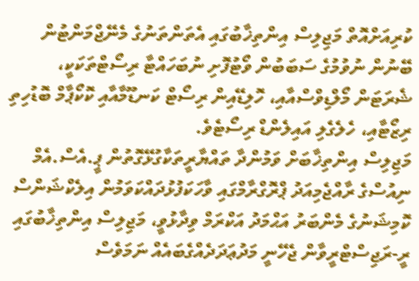ކުރިއަށްއޮތް މަޖިލިސް އިންތިޚާބުގައި އެތަންތަނުގެ މެނޭޖްމަންޓުން ބޭނުން ނުވުމުގެ ސަބަބުން ވޯޓުފޮށި ނުބަހައްޓާ ރިސޯޓްތަކަކީ، ޝެރަޓަން މޯލްޑިވްސްއާއި، ހޮލިޑޭއިން ރިސޯޓް ކަނޑޫމާއާއި ކޮކޯޕާމް ބޮޑުހިތި ރިޒޯޓާއި، ހެލެގެލި އައިލެންޑް ރިސޯޓެވެ.
މަޖިލިސް އިންތިޚާބަށް ވަމުންދާ ތައްޔާރީތަކާގުޅޭގޮތުން ޕީ.އެސް.އެމް ނިއުސްގެ ރާއްޖެމިއަދު ޕްރޮގްރާމްގައި ވާހަކަފުޅުދައްކަވަމުން އިލެކްޝަންސް ކޮމިޝަނުގެ މެންބަރު އަޙްމަދު އަކްރަމް ވިދާޅުވީ، މަޖިލިސް އިންތިޚާބުގައި ރީ-ރަޖިސްޓްރީވާން ޖެހޭނީ މަދުޢަދަދެއްގެބައެއް ނަމަވެސް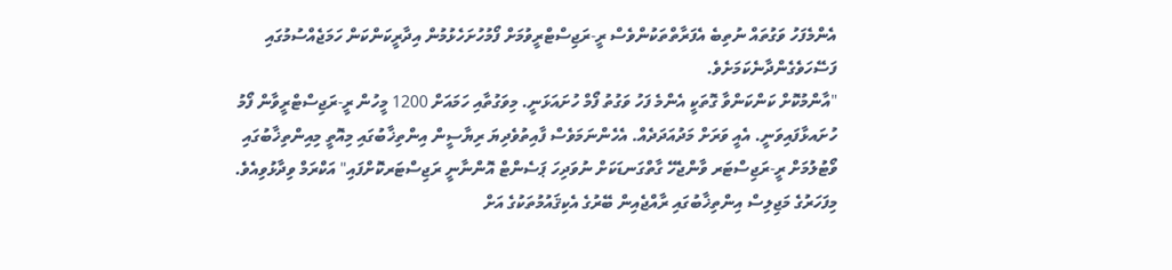އެންމެފަހު ވަގުތައް ނުތިބެ އެފަރާތްތަކުންވެސް ރީ-ރަޖިސްޓްރީވުމަށް ފޯމުހުށަހެޅުމުން އިދާރީކަންކަން ހަމަޖެއްސުމުގައި ފަސޭހަވެގެންދާނެކަމަށެވެ.
"އާންމުކޮށް ކަންކަންވާ ގޮތަކީ އެންމެ ފަހު ވަގުތު ފޯމް ހުށައަޅަނީ. މިވަގުތާއި ހަމައަށް 1200 މީހުން ރީ-ރަޖިސްޓްރީވާން ފޯމު ހުށައޅާފައިވަނީ. އެއީ ވަރަށް މަދުއަދަދެއް. އެހެންނަމަވެސް ފާއިތުވެދިޔަ ރިޔާސީން އިންތިޚާބުގައި މިއޮތީ މިއިންތިޚާބުގައި ވޯޓުލުމަށް ރީ-ރަޖިސްޓަރ ވާންޖެހޭ ގާތްގަނޑަކަށް ނުވަދިހަ ޕަސެންޓް އޮންނާނީ ރަޖިސްޓަރކޮށްފައި" އަކްރަމް ވިދާޅުވިއެވެ.
މިފަހަރުގެ މަޖިލިސް އިންތިޚާބުގައި ރާއްޖެއިން ބޭރުގެ އެކިޤައުމުތަކުގެ އަށް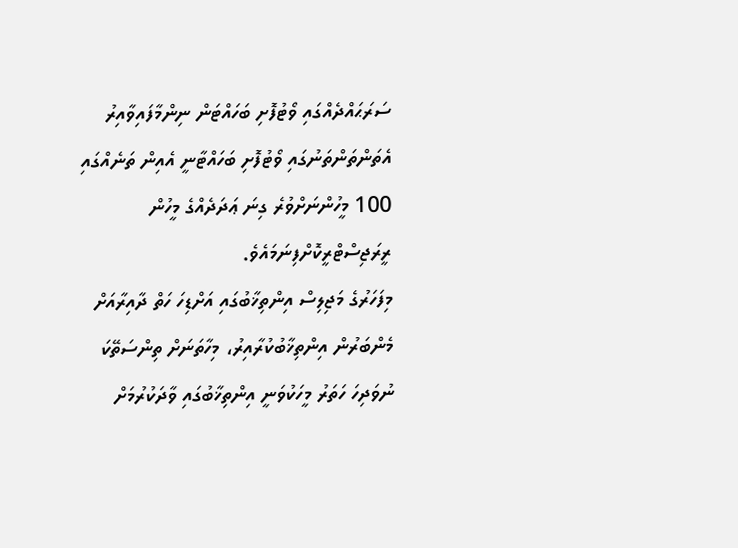ސަރަޙައްދެއްގައި ވޯޓުފޮށި ބަހައްޓަން ނިންމާފައިވާއިރު އެތަންތަންތަނުގައި ވޯޓުފޮށި ބަހައްޓާނީ އެއިން ތަނެއްގައި 100 މީހުންނަށްވުރެ ގިނަ ޢަދަދެއްގެ މީހުން ރީރަޖިސްޓްރީކޮށްފިނަމައެވެ.
މިފަހަރުގެ މަޖިލިސް އިންތިޚާބުގައި އަށްޑިހަ ހަތް ދާއިރާއަށް މެންބަރުން އިންތިޚާބުކުރާއިރު، މިހާތަނަށް ތިންސަތޭކަ ނުވަދިހަ ހަތަރު މީހަކުވަނީ އިންތިޚާބުގައި ވާދަކުރުމަށް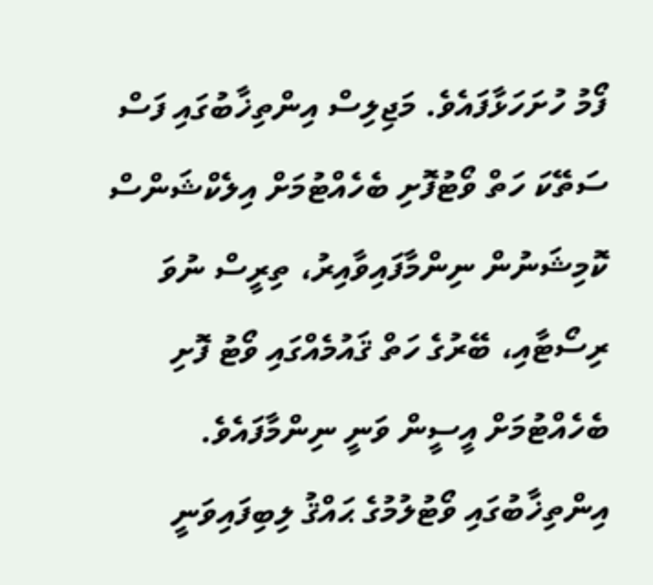ފޯމު ހުށަހަޅާފައެވެ. މަޖިލިސް އިންތިޚާބުގައި ފަސް ސަތޭކަ ހަތް ވޯޓުފޮށި ބެހެއްޓުމަށް އިލެކްޝަންސް ކޮމިޝަނުން ނިންމާފައިވާއިރު، ތިރީސް ނުވަ ރިސޯޓާއި، ބޭރުގެ ހަތް ޤައުމެއްގައި ވޯޓު ފޮށި ބެހެއްޓުމަށް އީސީން ވަނީ ނިންމާފައެވެ. އިންތިޚާބުގައި ވޯޓުލުމުގެ ޙައްޤު ލިބިފައިވަނީ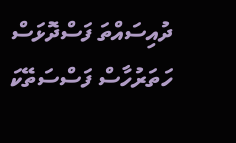ދުއިސައްތަ ފަސްދޮޅަސް ހަތަރުހާސް ފަސްސަތޭކަ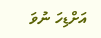އަށްޑިހަ ނުވަ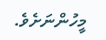މީހުންނަށެވެ.